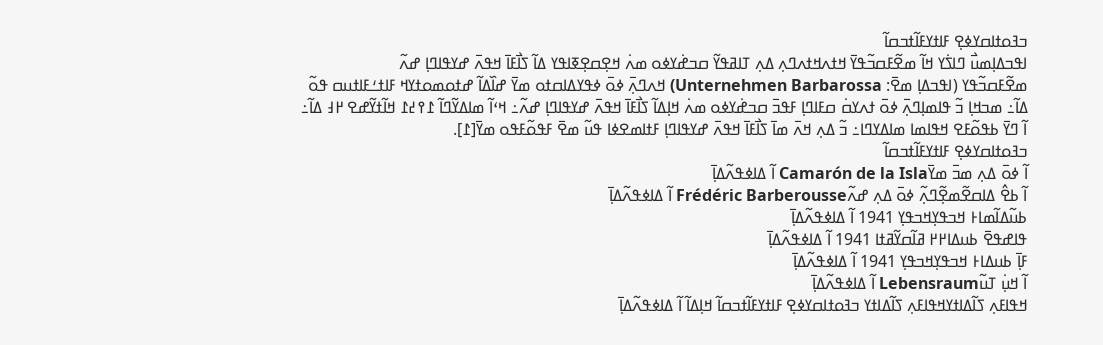ߏߔߋߙߊߛߌߦߐ߲ ߓߊߙߌߓߊ߬ߙߏߛߊ߬
ߊߟߏߡߊ߲ߘߎ߯ ߣߊߖ߭ߌ ߞߊ߬ ߘߐ߬ߓߛߏ߬ߟߌ߫ ߞߙߍߞߙߍߣߍ߲ ߡߍ߲ ߠߊߥߟߌ߬ ߛߏߝ߭ߌߦߋ ߘߍ߭ ߞߐ߲ߛߐ߲ߧߊߟߌ ߡߊ߬ ߖߊ߯ߓߊ߫ ߞߟߍ߫ ߝߌߟߊߣߊ߲ ߝߍ߬
ߘߐ߬ߓߛߏ߬ߟߌ (ߊߟߏߡߊ߲ ߘߐ߫: Unternehmen Barbarossa) ߞߍߣߍ߲߫ ߦߋ߫ ߦߟߌߡߊߛߙߋ ߘߌ߫ ߝߊ߰ߡߊ߬ ߝߙߋߘߋߙߌߞ ߓߊߙߑߓߊߙߎߛ ߟߋ߬ ߡߊ߬߸ ߘߏߞߊ߲ ߏ߬ ߟߊߘߊ߲ߣߍ߲߫ ߦߋ߫ ߙߍߌߛ߭ ߛߓߊߣߊ߲ ߓߟߏ߫ ߛߏߝ߭ߌߦߋ ߘߍ߭ ߞߊ߲ߡߊ߬ ߖߊ߯ߓߊ߫ ߞߟߍ߫ ߝߌߟߊߣߊ߲ ߝߍ߬߸ ߞߵߊ߬ ߘߊߡߌ߬ߣߊ߬ ߁߉߄߁ ߞߊ߬ߙߌ߬ߝߐ ߂߃ ߡߊ߬߸ ߊ߬ ߣߌ߫ ߕߟߋ߬ߓߐ ߞߟߊߘߊ ߘߊߡߌߣߊ߸ ߏ߬ ߡߍ߲ ߞߍ߫ ߘߊ߫ ߖߊ߯ߓߊ߫ ߞߟߍ߫ ߝߌߟߊߣߊ߲ ߓߙߊߘߐߦߊ ߟߎ߬ ߘߐ߫ ߓߟߋ߬ߓߟߋ ߘߌ߫[߁].
ߏߔߋߙߊߛߌߦߐ߲ ߓߊߙߌߓߊ߬ߙߏߛߊ߬
ߊ߬ ߦߋ߫ ߡߍ߲ ߘߏ߫ ߘߌ߫Camarón de la Isla ߊ߬ ߡߊߦߟߍ߬ߡߊ߲߫
ߊ߬ ߕߐ߮ ߡߊߛߐ߬ߘߐ߲߬ߣߍ߲߬ ߦߋ߫ ߡߍ߲ ߝߍ߬Frédéric Barberousse ߊ߬ ߡߊߦߟߍ߬ߡߊ߲߫
ߕߎ߬ߡߊ߬ߘߊ߅ ߞߏߟߌ߲ߞߏߟߌ߲ 1941 ߊ߬ ߡߊߦߟߍ߬ߡߊ߲߫
ߟߊߝߟߐ߫ ߕߎߡߊ߂߂ ߥߊ߬ߛߌ߬ߥߙߊ 1941 ߊ߬ ߡߊߦߟߍ߬ߡߊ߲߫
ߓߊ߲߫ ߕߎߡߊ߅ ߞߏߟߌ߲ߞߏߟߌ߲ 1941 ߊ߬ ߡߊߦߟߍ߬ߡߊ߲߫
ߊ߬ ߞߎ߲߭ ߠߎ߬Lebensraum ߊ߬ ߡߊߦߟߍ߬ߡߊ߲߫
ߞߟߊߓߍ߲ ߖߊ߬ߡߊߙߌߞߟߊߓߍ߲ ߖߊ߬ߡߊߙߌ ߏߔߋߙߊߛߌߦߐ߲ ߓߊߙߌߓߊ߬ߙߏߛߊ߬ ߞߊ߲ߡߊ߬ ߊ߬ ߡߊߦߟߍ߬ߡߊ߲߫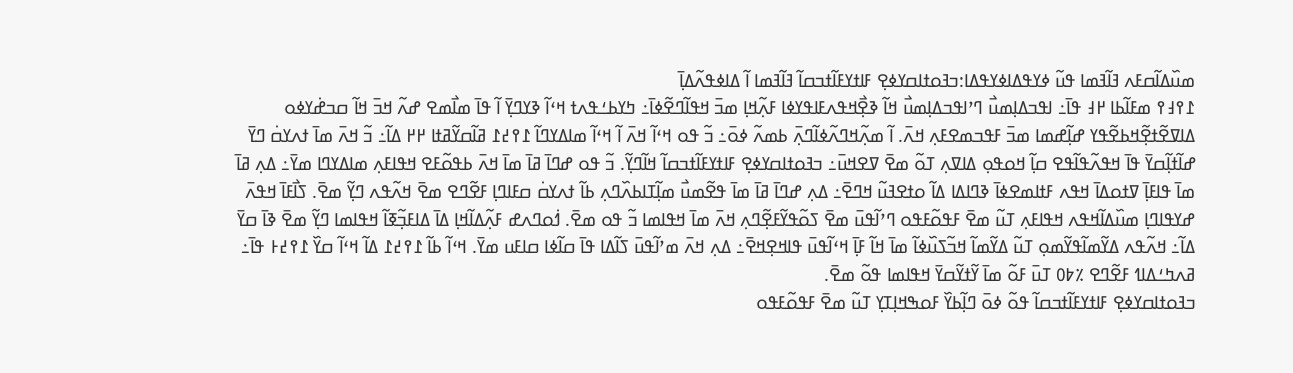ߘߎ߰ߡߊ߬ߛߓߍ ߔߊ߬ߔߘߊ ߟߎ߬ ߦߌߟߡߊߦߌߟߡߊ:ߏߔߋߙߊߛߌߦߐ߲ ߓߊߙߌߓߊ߬ߙߏߛߊ߬ ߔߊ߬ߔߘߊ ߊ߬ ߡߊߦߟߍ߬ߡߊ߲߫
߁߉߃߉ ߘߓߊ߬ߕߊ ߂߃ ߟߊ߫߸ ߊߟߏߡߊ߲ߘߎ߯ ߣߴߊߟߏߡߊ߲ߘߎ߯ ߞߊ߬ ߢߐ߲߯ߞߟߍߓߊߟߌߦߊ ߓߍ߲߬ߞߊ߲ ߘߏ߫ ߞߟߊ߬ߣߐ߬ߦߊ߫߸ ߤߌߕߑߟߍߙ ߞߵߊ߬ ߢߌߣߌ߲߫ ߊ߬ ߟߊ߫ ߘߊ߯ߘߐ ߝߍ߬ ߞߏ߫ ߞߊ߬ ߛߏߝ߭ߌߦߋ ߡߊߜߐ߬ߙߐ߲߬ߞߕߐ߬ߟߌ ߝߊ߲߬ߝߘߊ ߘߏ߫ ߓߟߏߘߐߓߍ߲ ߞߍ߫. ߊ߬ ߘߍ߲߬ߞߣߍ߬ߦߊ߬ߣߍ߲߫ ߕߘߍ߬ ߦߋ߫߸ ߏ߬ ߟߋ ߞߵߊ߬ ߞߍ߫ ߊ߬ ߞߵߊ߬ ߘߊߡߌߣߊ߬ ߁߉߄߁ ߥߊ߬ߛߌ߬ߥߙߊ ߂߂ ߡߊ߬߸ ߏ߬ ߞߍ߫ ߘߊ߫ ߙߍߌߛ߭ ߣߌ߫ ߝߊ߬ߙߊ߲߬ߛߌ߫ ߟߊ߫ ߞߟߍ߬ߟߊ߬ߟߐ ߛߊ߲߬ ߞߋߟߋ߲ ߡߊߜߍ߲ ߠߋ߬ ߘߐ߫ ߜߐߞߎ߫߸ ߏߔߋߙߊߛߌߦߐ߲ ߓߊߙߌߓߊ߬ߙߏߛߊ߬ ߞߊ߬ߣߌ߲߬. ߏ߬ ߟߋ ߝߣߊ߫ ߥߊ߫ ߘߊ߫ ߞߍ߫ ߕߟߋ߬ߓߐ ߞߟߊߓߍ߲ ߘߊߡߌߣߊ ߘߌ߫߸ ߡߍ߲ ߥߊ߫ ߘߊ߫ ߟߊߓߊ߲߫ ߜߙߋߡߊ߫ ߞߟߍ ߓߙߊߘߐߦߊ߫ ߢߣߊߡߊ ߡߊ߬ ߋߙߐߔߎ߬ ߞߣߐ߫߸ ߡߍ߲ ߝߣߊ߫ ߥߊ߫ ߘߊ߫ ߟߐ߬ߘߎ߯ ߘߊ߲߬ߠߊߕߍ߰ߣߍ߲ ߕߊ߬ ߙߍߌߛ߭ ߛߓߊߣߊ߲ ߓߐ߬ߣߐ ߘߐ߫ ߞߍ߬ߟߍ ߣߌ߲߬ ߘߐ߫. ߖߊ߯ߓߊ߫ ߞߟߍ߫ ߝߌߟߊߣߊ߲ ߘߎ߰ߡߊ߬ߞߟߍ ߞߟߊߓߍ߲ ߠߎ߬ ߘߐ߫ ߓߟߋ߬ߓߟߋ ߣߴߊ߬ߟߎ߫ ߘߐ߫ ߖߋ߬ߟߌ߬ߓߐ߲߬ߣߍ߲ ߞߍ߫ ߘߊ߫ ߞߟߊߘߊ ߏ߬ ߟߋ ߘߐ߫. ߗ߭ߋߣߍߝ ߓߍ߲߬ߡߊ߬ߞߊ߲ ߡߊ߫ ߡߊߓߏ߲߬ߧߊ߬ ߞߟߊߘߊ ߣߌ߲߬ ߘߐ߫ ߢߊ߫ ߛߌ߫ ߡߊ߬߸ ߞߍ߬ߟߍ ߡߌ߬ߘߊ߬ߟߌ߬ߘߋ߲ ߠߎ߬ ߡߌ߬ߘߊ߬ ߞߏ߬ߖߎ߰ߦߊ߬ ߘߊ߫ ߞߊ߬ ߓߊ߲߫ ߞߵߊ߬ߟߎ߫ ߟߊߞߐ߲ߞߐ߫߸ ߡߍ߲ ߞߍ߫ ߘߴߊ߬ߟߎ߫ ߖߊ߬ߡߊ ߟߊ߫ ߛߊ߬ߦߊ ߛߊߓߎ ߘߌ߫. ߞߵߊ߬ ߕߊ߬ ߁߉߄߁ ߡߊ߬ ߞߵߊ߬ ߛߌ߰ ߁߉߄߅ ߟߊ߫߸ ߥߍߤߑߡߊߗ ߓߐ߬ߣߐ ٪߈߀ ߠߎ߫ ߓߋ߬ ߘߊ߫ ߌ߬ߙߌ߬ߛߌ߫ ߞߟߊߘߊ ߟߋ߬ ߘߐ߫.
ߏߔߋߙߊߛߌߦߐ߲ ߓߊߙߌߓߊ߬ߙߏߛߊ߬ ߟߋ߬ ߦߋ߫ ߣߊ߲߬ߕߌ߰ ߓߋߒߞߊ߲ߠߌ߲ ߠߎ߬ ߘߐ߫ ߓߟߋ߬ߓߟߋ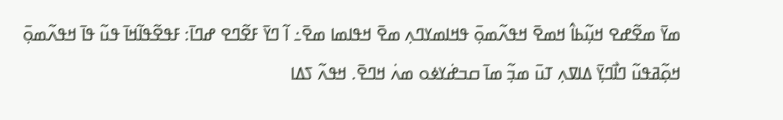ߘߌ߫ ߘߐ߬ߝߐ ߞߎ߲߬ߕߊ߮ ߞߘߐ߫ ߞߟߍ߬ߘߋ߲߫ ߟߞߊߘߌߣߍ߲ ߘߐ߫ ߞߟߊߘߊ ߘߐ߫߸ ߊ߬ ߣߌ߫ ߓߐ߬ߣߐ ߝߣߊ߫: ߓߟߐ߬ߟߊ߬ߞߊ߫ ߟߎ߬ ߟߊ߫ ߞߟߍ߬ߘߋ߲߫ ߞߋ߲߬ߥߟߎ߬ ߣߊ߯ߣߌ߲߫ ߡߊߜߍ߲ ߠߎ߫ ߘߏ߲߬ ߘߊ߫ ߛߏߝ߭ߌߦߋ ߘߍ߭ ߞߣߐ߫. ߞߟߍ߬ ߖߡߊ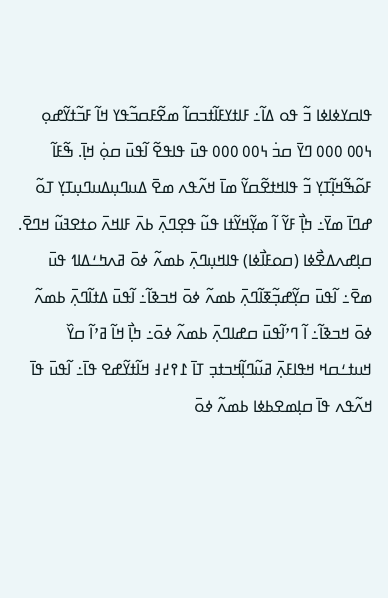ߟߊߛߌߦߊߦߊ ߏ߬ ߟߋ ߡߊ߬߸ ߓߊߙߌߓߊ߬ߙߏߛߊ߬ ߘߐ߬ߓߛߏ߬ߟߌ ߞߊ߬ ߓߏ߬ߙߌ߬ߝߋ߲ ߆߀߀ ߀߀߀ ߣߌ߫ ߛߏ߭ ߆߀߀ ߀߀߀ ߟߎ߫ ߟߊߟߐ߬ ߊ߬ߟߎ߫ ߛߋ߲߭ ߞߊ߲߫. ߒ߬ߓߊ߬ ߓߋ߬ߒ߬ߞߊ߲߬ߠߌ߲ ߏ߬ ߟߊߞߙߐ߬ߛߌ߬ ߘߊ߫ ߞߍ߬ߟߍ ߘߐ߫ ߡߎߣߎ߲ߡߎߣߎ߲ߠߌ߲ ߠߋ߬ ߝߣߊ߫ ߘߌ߫߸ ߤߊ߲߯ ߓߌ߬ ߊ߬ ߘߌ߲߬ߞߌ߬ߙߊ ߟߎ߬ ߟߐ߲ߣߍ߲߫ ߕߍ߫ ߓߊߞߍ߫ ߋߙߐߔߎ߬ ߞߣߐ߫.
ߛߊ߲ߝߍߡߐ߯ߦߊ (ߛߋߓߊ߯ߦߊ) ߟߊߞߎ߲ߣߍ߲߫ ߕߘߍ߬ ߦߋ߫ ߥߍߤߑߡߊߗ ߟߎ߫ ߘߐ߫߸ ߊ߬ߟߎ߫ ߛߌ߲߬ߝߏ߲߬ߧߊ߬ߣߍ߲߫ ߕߘߍ߬ ߦߋ߫ ߞߏߢߊ߬߸ ߊ߬ߟߎ߫ ߡߙߊ߬ߣߍ߲߫ ߕߘߍ߬ ߦߋ߫ ߞߏߢߊ߬߸ ߊ߬ ߣߴߊ߬ߟߎ߫ ߛߝߊߣߍ߲߫ ߕߘߍ߬ ߦߋ߫߸ ߤߊ߲߯ ߞߊ߬ ߥߴߊ߬ ߛߌ߰ ߞߎߙߑߛߞ ߞߟߊߓߍ߲߫ ߥߎ߬ߣߊ߲߬ߞߏߙߏ߲ ߠߊ߫ ߁߉߄߃ ߞߊ߬ߙߌ߬ߝߐ ߟߊ߫߸ ߊ߬ߟߎ߫ ߟߊ߫ ߞߍ߬ߟߍ ߟߊ߫ ߛߊ߲ߘߐߕߦߊ ߕߘߍ߬ ߦߋ߫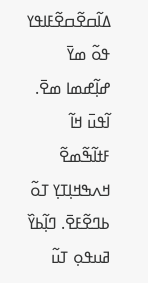ߡߊ߬ߛߐ߬ߛߐ߬ߓߊߟߌ ߟߋ߬ ߘߌ߫ ߝߊ߲߬ߝߘߊ ߘߐ߫. ߊ߬ߟߎ߫ ߞߊ߬ ߓߙߊ߬ߒ߬ߘߐ߬ ߞߍߒߞߊ߲ߠߌ߲ ߠߋ߬ ߕߣߐ߬ߓߐ߫. ߣߊ߲߬ߕߌ߰ ߥߎߟߋ߲ ߠߎ߬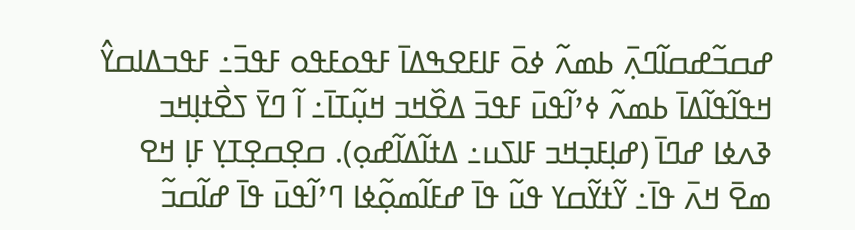ߝߛߏ߬ߝߛߊ߬ߣߍ߲߫ ߕߘߍ߬ ߦߋ߫ ߓߊߓߐߒߡߊ߫ ߓߟߋߓߟߋ ߓߟߏ߫߸ ߓߟߏߡߊߛߌ߮ ߞߟߊ߬ߟߊ߬ߡߊ߫ ߕߘߍ߬ ߦߴߊ߬ߟߎ߫ ߓߟߏ߫ ߡߐ߰ߞߏ ߞߎ߲߬ߠߊ߫߸ ߊ߬ ߣߌ߫ ߖߐ߯ߙߊ߲ߞߏ ߢߍߦߊ ߝߣߊ߫ (ߝߊ߲ߓߏ߲ߞߏ ߓߊߖߎ߸ ߡߙߊ߬ߡߊ߬ߝߋ߲). ߛߐ߲ߛߐ߲ߠߌ߲ ߓߊ߲ ߞߐ ߘߐ߫ ߞߍ߫ ߟߊ߫߸ ߌ߬ߙߌ߬ߛߌ ߟߎ߬ ߟߊ߫ ߝߓߊ߬ߘߋ߲߬ߦߊ ߣߴߊ߬ߟߎ߫ ߟߊ߫ ߝߊ߬ߛߏ߬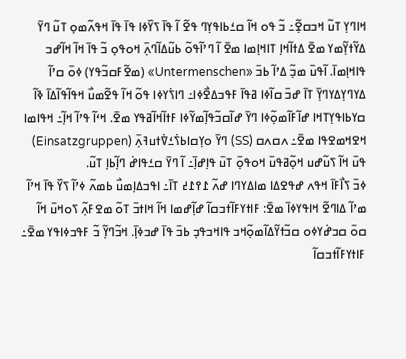ߞߊߣߌ߲ ߠߎ߬ ߞߏߛߐ߲߬߸ ߏ߬ ߟߋ ߞߊ߬ ߛߑߕߊߟߌ߲ߣ ߟߐ߬ ߊ߬ ߟߊ߫ ߖߌ߰ߦߊ ߟߊ߫ ߟߊ߫ ߞߟߍ߬ߘߋ߲ ߠߎ߬ ߣߌ߫ ߡߌ߬ߙߌ߲߬ߘߌ ߘߐ߫ ߡߙߊ߬ߞߊ߲ ߠߊߞߊ߲ߘߊ ߘߐ߫ ߊ߬ ߣߴߊ߬ߟߋ߬ ߕߎ߬ߡߊ߬ߣߍ߲߫ ߞߋߟߋ߲ ߏ߬ ߟߊ߫ ߞߊ߬ ߞߊ߬ߝߏ ߟߊߞߊ߲ߘߊ߫. ߊ߬ߟߎ߫ ߘߏ߲߬ ߡߴߊ߬ ߕߏ߫ «Untermenschen» (ߘߐ߬ߓߛߏ߬ߟߌ) ߦߋ߫ ߛߴߊ߬ ߡߌߣߌ߲ߡߌߣߌ߲߫ ߠߊ߫ ߝߏ߫ ߛߊ߬ߦߊ ߥߟߊ߫ ߓߟߏߡߐ߯ߦߊ߸ ߣߊߖ߭ߌߦߊ ߟߋ߬ ߞߊ߬ ߟߐ߬ߘߎ߯ ߞߟߊ߬ߟߊ߬ߡߊ߫ ߢߊ߬ ߛߌߕߊߟߌ߲ߠߞߊ ߝߊ߬ߓߊ߬ߘߋ߲߬ߦߊ ߣߌ߫ ߝߊ߬ߛߏ߬ߟߊ߲߬ߘߌ߬ߦߊ ߓߙߊ߬ߞߊ߬ߥߟߌ ߘߐ߫. ߞߵߊ߬ ߟߴߊ߬ ߞߊ߲߬߸ ߞߟߊߘߊ ߞߐߞߘߐߟߊ ߘߐ߫߸ ߍߛߍߛ (SS) ߣߌ߫ ߋߌ߲ߛߊߕߖ߭ߑߜ߭ߙߎߔߍ߲߫ (Einsatzgruppen) ߟߎ߫ ߞߊ߬ ߖߎ߬ߝߎ ߞߋ߲߬ߥߟߎ߫ ߞߋߟߋ߲߫ ߠߎ߫ ߟߊ߲ߝߊ߲߫߸ ߊ߬ ߣߌ߫ ߛߑߟߊߝ߭ ߣߊ߲߬ߕߊ߲ ߠߎ߬.
ߦߏ߫ ߖߊ߯ߓߊ߫ ߞߟߍ ߝߟߐߡߊ ߘߊߡߌߣߊ ߝߍ߬ ߁߉߁߄ ߠߊ߫߸ ߊߟߏߡߊ߲ߘߎ߯ ߕߘߍ߬ ߦߴߊ߬ ߖߌ߰ ߟߊ߫ ߞߴߊ߬ ߘߴߊ߬ ߡߊߣߐ߬ ߞߊߟߌߦߊ߫ ߘߐ߫: ߓߊߙߌߓߊ߬ߙߏߛߊ߬ ߝߊ߲߬ߝߘߊ ߞߊ߬ ߞߊߙߏ߫ ߠߋ߬ ߘߐߓߍ߲߬ ߖߋߞߎ߫ ߞߊ߬ ߛߋ߫ ߛߏߝ߭ߌߦߋ ߛߏ߬ߙߌ߬ߡߊ߬ߘߋ߲߬ߞߏ ߟߊߞߏߟߏ߲ ߕߏ߫ ߟߊ߫ ߝߏߦߊ߲߫. ߞߏ߬ߣߌ߲߬ ߏ߬ ߓߟߏߦߊߟߌ ߘߐ߫߸ ߓߊߙߌߓߊ߬ߙߏߛߊ߬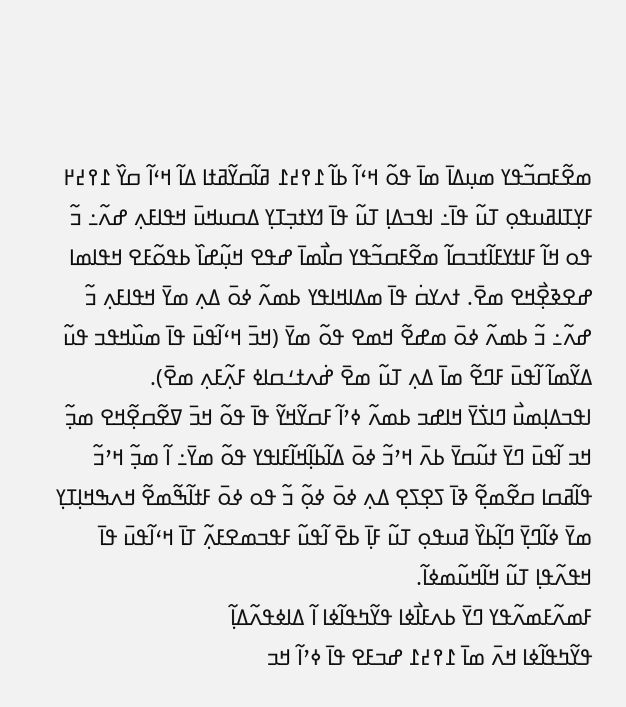ߘߐ߬ߓߛߏ߬ߟߌ ߘߎ߲ߡߊ߫ ߘߊ߫ ߟߋ߬ ߞߵߊ߬ ߕߊ߬ ߁߉߄߁ ߥߊ߬ߛߌ߬ߥߙߊ ߡߊ߬ ߞߵߊ߬ ߛߌ߰ ߁߉߄߂ ߓߌ߲ߠߊߥߎߟߋ߲ ߠߎ߬ ߟߊ߫߸ ߊߟߏߡߊ߲ ߠߎ߬ ߟߊ߫ ߗߌߙߏ߲ߠߌ߲ ߡߛߎߞߎ߫ ߞߟߊߓߍ߲ ߝߍ߬߸ ߏ߬ ߟߋ ߞߊ߬ ߓߊߙߌߓߊ߬ߙߏߛߊ߬ ߘߐ߬ߓߛߏ߬ߟߌ ߛߊ߯ߘߊ߫ ߝߟߐ ߞߎ߲߬ߝߊ߰ ߕߟߋ߬ߓߐ ߞߟߊߘߊ ߝߐߢߐ߲߯ߞߐ ߘߐ߫. ߙߍߌߛ߭ ߟߊ߫ ߘߡߊߞߊߟߌ ߕߘߍ߬ ߦߋ߫ ߡߍ߲ ߘߌ߫ ߞߟߊߓߍ߲ ߏ߬ ߝߍ߬߸ ߏ߬ ߕߘߍ߬ ߦߋ߫ ߘߝߐ߬ ߞߘߐ ߟߋ߬ ߘߌ߫ (ߞߏ߫ ߞߵߊ߬ߟߎ߫ ߟߊ߫ ߘߎ߰ߞߟߏ ߟߎ߬ ߡߌ߬ߘߊ߬ ߊ߬ߟߎ߫ ߓߣߐ߬ ߘߊ߫ ߡߍ߲ ߠߎ߬ ߘߐ߫ ߝ߭ߍߙߑߛߊߦ ߓߍ߲߬ߓߍ߲ ߘߐ߫).
ߊߟߏߡߊ߲ߘߎ߯ ߣߊߖ߭ߌ߫ ߞߊߝߏ ߕߘߍ߬ ߦߴߊ߬ ߓߛߌ߬ߞߌ߬ ߟߊ߫ ߟߋ߬ ߞߏ߫ ߜߐ߬ߛߐ߲߬ߞߐ ߘߏ߲߬ ߞߏ ߊ߬ߟߎ߫ ߣߌ߫ ߙߎ߬ߛߌ߫ ߕߍ߫ ߞߴߏ߬ ߦߋ߫ ߡߊ߬ߕߊ߲߬ߞߊ߬ߓߊߟߌ ߟߋ߬ ߘߌ߫߸ ߊ߬ ߘߏ߲߬ ߞߴߏ߬ ߟߊ߬ߥߛߊ ߛߐ߬ߘߐ߲߬ ߢߊ߫ ߖߐ߲ߖߐ߲ ߡߍ߲ ߦߋ߫ ߦߋ߲߬ ߏ߬ ߟߋ ߦߋ߫ ߓߙߊ߬ߒ߬ߘߐ߬ ߞߍߒߞߊ߲ߠߌ߲ ߘߌ߫ ߦߊ߬ߣߌ߲߫ ߣߊ߲߬ߕߌ߰ ߥߎߟߋ߲ ߠߎ߬ ߓߊ߲߫ ߕߐ߫ ߊ߬ߟߎ߬ ߓߟߏߘߐߓߍ߲߬ ߠߊ߫ ߞߵߊ߬ߟߎ߫ ߟߊ߫ ߞߟߍ߬ߟߊ߲ ߠߎ߬ ߞߊ߬ߞߎ߬ߘߦߊ߬.
ߓߘߍ߬ߓߘߍ߬ߟߌ ߣߌ߫ ߕߍߓߊ߯ߦߊ ߟߌ߬ߤߟߊ߬ߦߊ ߊ߬ ߡߊߦߟߍ߬ߡߊ߲߬
ߟߌ߬ߤߟߊ߬ߦߊ ߞߍ߫ ߘߊ߫ ߁߉߄߁ ߝߏߓߐ ߟߊ߫ ߦߴߊ߬ ߞߏ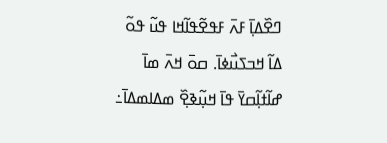ߣߐ߰ߡߊ߲߫ ߓߍ߫ ߓߟߐ߬ߟߊ߬ߞߊ ߟߎ߬ ߟߋ߬ ߡߊ߬ ߞߏߖߎ߯ߦߊ߫. ߛߋ߫ ߞߍ߫ ߘߊ߫ ߝߊ߬ߙߊ߲߬ߛߌ߫ ߟߊ߫ ߞߎ߲߬ߢߐ߲߰ ߘߡߊߘߡߊ߫߸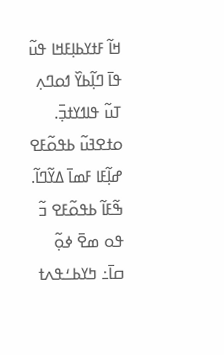ߞߊ߬ ߓߙߌߕߊ߲ߓߞߊ ߟߎ߬ ߟߊ߫ ߣߊ߲߬ߕߌ߰ ߗߋߣߍ߲ ߠߎ߬ ߟߊߗߌߙߏ߲߫. ߋߙߐߔߎ߬ ߕߟߋ߬ߓߐ ߝߊ߲߬ߓߊ ߓߘߊ߫ ߡߌ߬ߣߊ߬. ߒ߬ߓߊ߬ ߕߟߋ߬ߓߐ ߏ߬ ߟߋ ߘߐ߫ ߦߋ߲߬ ߛߊ߫߸ ߤߌߕߑߟߍߙ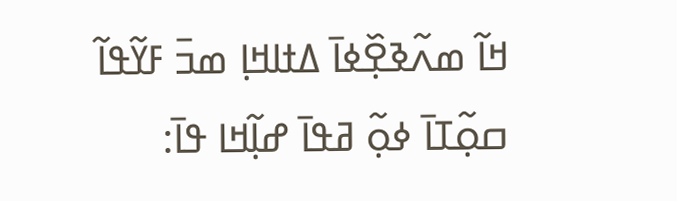ߞߊ߬ ߘߍ߬ߢߐ߲߰ߦߊ߫ ߡߙߊߞߊ߲ ߘߏ߫ ߓߌ߬ߟߊ߬ ߛߋ߲߬ߠߊ߫ ߦߋ߲߬ ߥߟߊ߫ ߝߊ߲߬ߞߊ ߟߊ߫: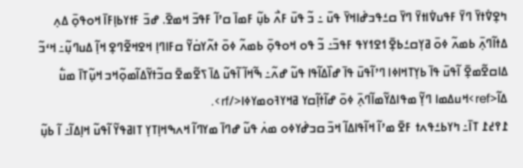ߤߐ߲ߜ߭ߙߌ߫ ߣߌ߫ ߓߟߎߜ߭ߊߙߌ߫ ߣߌ߫ ߛߑߟߏߝ߭ߊߞߌ߫ ߟߎ߫ ߸ ߏ߬ ߟߎ߫ ߓߍ߯ ߕߎ߲߬ ߓߘߊ߫ ߛߴߊ߬ ߓߟߏ߫ ߞߘߐ߫. ߝߏ߫ ߓߙߌߕߊ߲ߓߊ߫ ߞߋߟߋ߲߫ ߡߍ߲ ߡߙߊ߬ߣߍ߲߫ ߕߘߍ߬ ߦߋ߫ ߥߌ߲ߛߑߕߐ߲߫ ߗߐߗߌߟ ߓߟߏ߫߸ ߏ߬ ߟߋ ߞߋߟߋ߲߫ ߕߘߍ߬ ߦߋ߫ ߙߍ߬ߌߛ߭ߌ߬ ߛߓߊߣߊ߲ ߞߐߞߐ߬ߣߐ߲ ߞߊ߲߬ ߡߎߣߎ߲߬߸ ߞߵߏ߬ ߡߊߛߐ߬ߘߐ߲߫ ߊ߬ߟߎ߫ ߟߊ߫ ߕߌ߲ߠߞߊߦߊ ߣߴߊ߬ߟߎ߫ ߟߊ߫ ߝߊ߰ߡߊ߬ߟߊ ߟߎ߬ ߝߍ߬߸ ߒ߬ߞߊ߬ ߊ߬ߟߎ߬ ߡߊ߫ ߖߐ߬ߘߐ߫ ߛߏ߬ߙߌ߬ߡߊ߬ߘߋ߲߬ߞߏ ߞߎ߲߬ߠߊ߫ ߘߎ߱ ߡߊ߬<ref>ߞߎߡߘߊ ߣߌ߲߬ ߘߟߊߡߌ߬ߘߊ߬ߣߍ߲߫ ߦߋ߫ ߝߊ߬ߙߊ߲߬ߛߌ ߥߞߌߔߋߘߌߦߊ</rf>.
߁߉߄߁ ߠߊ߫߸ ߤߌߕߑߟߍߙ ߓߐ߫ ߘߴߊ߬ ߞߊ߬ߟߊߡߊ߬ ߞߏ߫ ߛߏߝ߭ߌߦߋ ߘߍ߭ ߟߎ߬ ߝߣߊ߫ ߘߌߣߊ߬ ߞߍߒߞߊ߲ߠߌ߲ ߠߊߥߟߌ߬ ߊ߬ߟߎ߬ ߞߊ߲ߡߊ߬߸ ߊ߬ ߕߎ߲߬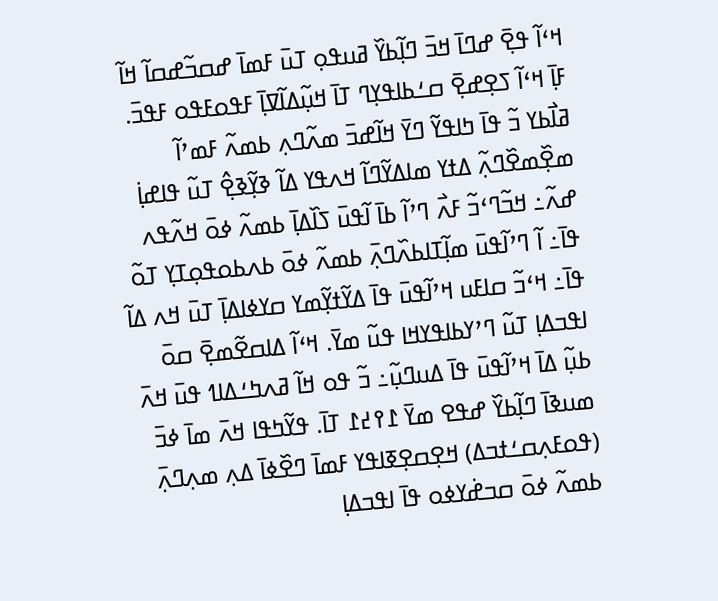ߞߵߊ߬ ߟߐ߲߫ ߝߣߊ߫ ߞߏ߫ ߣߊ߲߬ߕߌ߰ ߥߎߟߋ߲ ߠߎ߫ ߓߘߊ߫ ߝߛߏ߬ߝߛߊ߬ ߞߊ߬ ߓߊ߲߫ ߞߵߊ߬ ߖߐ߲ߝߐ߲߫ ߛߑߕߊߟߌ߲ߣ ߠߊ߫ ߞߎ߲߬ߡߊ߬ߜߊ߲߫ ߓߟߋߓߟߋ ߓߟߏ߫. ߥߊ߯ߕߌ ߏ߬ ߟߊ߫ ߤߊߟߌ߬ ߣߌ߫ ߞߊ߬ߝߏ߫ ߘߍ߬ߣߍ߲ ߕߘߍ߬ ߓߘߴߊ߬ ߘߐ߲߰ߘߐ߰ߣߍ߲߬ ߡߙߌ ߘߊߡߌ߬ߣߊ߬ ߞߍߟߌ ߡߊ߬ ߢߌ߲߬ߢߐ߲߮ ߠߎ߬ ߟߊߝߊ߲߭ ߝߍ߬߸ ߞߏ߬ߣߵߏ߬ ߓߍ߯ ߣߴߊ߬ ߕߊ߫ ߊ߬ߟߎ߫ ߖߊ߰ߡߊ߲߫ ߕߘߍ߬ ߦߋ߫ ߞߍ߬ߟߍ ߟߊ߫߸ ߊ߬ ߣߴߊ߬ߟߎ߫ ߘߊ߲߬ߠߊߕߍ߰ߣߍ߲߫ ߕߘߍ߬ ߦߋ߫ ߕߍߕߋߟߋ߲ߠߌ߲ ߠߋ߬ ߟߊ߫߸ ߞߵߏ߬ ߛߊߓߎ ߞߴߊ߬ߟߎ߫ ߟߊ߫ ߡߌ߬ߙߌ߲߬ߘߌ ߛߌߦߊߡߊ߲߫ ߠߎ߫ ߞߍ ߡߊ߬ ߊߟߏߡߊ߲ ߠߎ߬ ߣߴߌߕߊߟߌߞߊ ߟߎ߬ ߘߌ߫. ߞߵߊ߬ ߡߊߛߐ߬ߘߐ߲߫ ߛߋ߫ ߕߎ߲߬ ߡߊ߫ ߞߴߊ߬ߟߎ߫ ߟߊ߫ ߡߎߣߎ߲߬߸ ߏ߬ ߟߋ ߞߊ߬ ߥߍߤߑߡߊߗ ߟߎ߫ ߞߍ߫ ߘߎߢߊ߫ ߣߊ߲߬ߕߌ߰ ߝߟߐ ߘߌ߫ ߁߉߄߁ ߠߊ߫. ߟߌ߬ߤߟߊ ߞߍ߫ ߘߊ߫ ߦߏ߫ (ߟߋߓߍ߲ߛߑߙߏߡ) ߞߐ߲ߛߐ߲ߧߊߟߌ ߓߘߊ߫ ߣߐ߰ߦߊ߫ ߡߍ߲ ߘߍ߲ߣߍ߲߫ ߕߘߍ߬ ߦߋ߫ ߛߏߝ߭ߌߦߋ ߟߊ߫ ߊߟߏߡߊ߲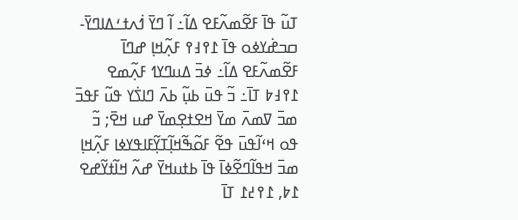ߠߎ߬ ߟߊ߫ ߓߐ߬ߘߍ߬ߓߐ ߡߊ߬߸ ߊ߬ ߣߌ߫ ߗ߭ߍߙߑߡߊߣߌ߫-ߛߏߝ߭ߌߦߋ ߟߊ߫ ߁߉߃߉ ߓߍ߲߬ߞߊ߲ ߝߣߊ߫ ߓߐ߬ߘߍ߬ߓߐ ߡߊ߬߸ ߦߏ߫ ߡߎߣߌߗ ߓߍ߲߬ߘߐ ߁߉߃߈ ߠߊ߫߸ ߏ߬ ߟߎ߫ ߕߎ߲߬ ߕߍ߫ ߣߊߖ߭ߌ ߟߎ߬ ߓߟߏ߫ ߘߏ߫ ߜߘߍ߫ ߘߌ߫ ߞߐߙߐ߲ߘߌ߫ ߝߎ ߞߐ߫; ߏ߬ ߟߋ ߞߵߊ߬ߟߎ߫ ߟߐ߬ ߓߋ߬ߒ߬ߞߊ߲߬ߠߌ߲߬ߓߊߟߌߦߊ ߓߍ߲߬ߞߊ߲ ߘߏ߫ ߞߟߊ߬ߣߐ߬ߦߊ߫ ߟߊ߫ ߕߙߎߞߌ߫ ߝߍ߬ ߞߊ߬ߙߌ߬ߝߐ ߁߈, ߁߉߄߁ ߠߊ߫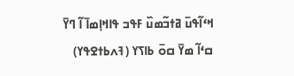ߞߵߊ߬ߟߎ߫ ߥߙߏ߬ߘߎ߰ ߓߟߏ ߟߊߞߊ߲ߘߊ߫ ߊ߬ ߣߌ߫ ߛߵߊ߬ ߘߌ߫ ߛߋ߫ ߕߊߖߌ (ߔߍߕߙߐߟߌ)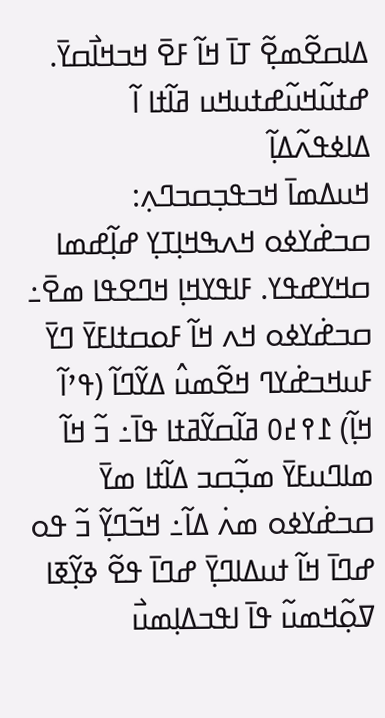ߡߊߛߐ߬ߘߐ߲߬ ߠߊ߫ ߞߊ߬ ߓߐ߫ ߞߏߞߊ߯ߛߌ߫.
ߝߙߎ߬ߞߎ߬ߝߙߎߞߎ ߥߊ߬ߙߊ ߊ߬ ߡߊߦߟߍ߬ߡߊ߲߬
ߞߎߡߘߊ߫ ߞߏߟߏ߲ߛߏߣߍ߲: ߛߏߝ߭ߌߦߋ ߞߍߒߞߊ߲ߠߌ߲ ߝߊ߲߬ߝߘߊ ߛߞߌߝߟߌ. ߓߊߟߌߞߊ߲ ߞߣߐߟߊ ߘߐ߫߸ ߛߏߝ߭ߌߦߋ ߞߍ ߞߊ߬ ߓߋߛߙߊߓߌ߫ ߣߌ߫ ߓߎߞߏߝ߭ߌߣ ߞߐ߬ߘߎ߮ ߡߌ߬ߣߊ߬ (ߟߴߊ߬ ߞߊ߲߬) ߁߉߄߀ ߥߊ߬ߛߌ߬ߥߙߊ ߟߊ߫߸ ߏ߬ ߞߊ߬ ߘߊߣߎߓߌ߫ ߘߏ߲߬ߛߏ ߡߊ߬ߙߊ ߘߌ߫ ߛߏߝ߭ߌߦߋ ߘߍ߭ ߡߊ߬߸ ߞߏ߬ߣߌ߲߬ ߏ߬ ߟߋ ߝߣߊ߫ ߞߊ߬ ߙߎߡߊߣߌ߲߫ ߝߣߊ߫ ߟߐ߬ ߢߌ߲߬ߧߊ ߜߋ߲߬ߞߘߎ߬ ߟߊ߫ ߊߟߏߡߊ߲ߘߎ߯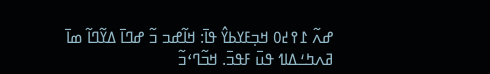ߝߍ߬ ߁߉߄߀ ߞߏ߲ߓߌߕߌ߮ ߟߊ߫: ߞߊ߬ߝߏ ߏ߬ ߝߣߊ߫ ߡߌ߬ߣߊ߬ ߘߊ߫ ߥߍߤߑߡߊߗ ߟߎ߫ ߓߟߏ߫. ߞߏ߬ߣߵߏ߬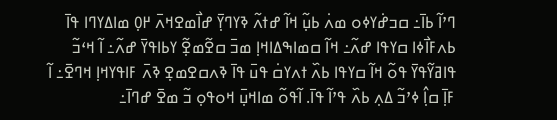ߣߴߊ߬ ߕߊ߫߸ ߛߏߝ߭ߌߦߋ ߘߍ߭ ߕߎ߲߬ ߞߊ߬ ߝߙߍ߬ ߢߌߣߌ߲߫ ߝߊ߯ߘߐߞߍ߫ ߂߀߲ ߘߊߡߌߣߊ ߟߊ߫ ߕߍߓߊ߯ߦߊ ߛߌߟߊ ߝߍ߬߸ ߞߊ߬ ߛߘߊߒߡߊߞߊ߲ ߘߏ߫ ߛߐ߬ߘߐ߲߬ ߌߕߊߟߌ߫ ߝߍ߬߸ ߊ߬ ߞߵߏ߬ ߟߊߥߌ߬ߟߌ߫ ߟߋ߬ ߞߊ߬ ߛߌߟߊ ߕߍ߰ ߙߍߌߛ߭ ߟߎ߫ ߟߊ߫ ߢߍߛߐߘߐ߲ ߢߍ߫ ߓߊߟߌߞߊ߲ ߞߣߐ߫߸ ߊ߬ ߓߊ߲߫ ߛߊ߲߮ ߦߴߏ߬ ߡߍ߲ ߕߍ߰ ߟߴߊ߬ ߟߊ߫. ߊ߬ߟߋ߬ ߘߊߞߎ߲߫ ߞߋߟߋ߲ ߏ߬ ߘߐ߫ ߝߣߊ߫߸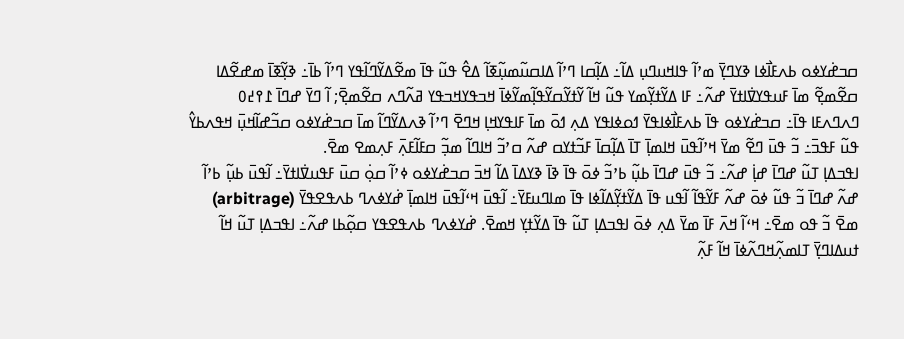ߛߏߝ߭ߌߦߋ ߕߍߓߊ߯ߦߊ ߢߌߣߌ߲߫ ߘߴߊ߬ ߟߊߞߎߣߎ߲ ߡߊ߬߸ ߡߊ߲߬ߛߊ ߣߴߊ߬ ߡߊߛߎ߬ߘߎ߲߬ߧߊ߬ ߡߐ߮ ߟߎ߬ ߟߊ߫ ߘߐ߬ߡߌ߬ߣߊ߬ߟߌ ߣߴߊ߬ ߕߊ߫߸ ߢߌ߲߬ߧߊ߫ ߘߝߐ߬ߡߊ ߛߐ߬ߘߐ߲߬ ߘߊ߫ ߓߎߟߌߜ߭ߊߙߌ߫ ߝߍ߬߸ ߓߊ ߡߌ߬ߙߌ߲߬ߘߌ ߟߎ߬ ߞߊ߬ ߌ߬ߙߌ߬ߛߌ߬ߟߊ߲߬ߘߌ߬ߦߊ߫ ߞߏߟߌߞߏߟߌ ߥߍ߬ߣߍ ߛߐ߬ߘߐ߲߫; ߊ߬ ߣߌ߫ ߝߣߊ߫ ߁߉߄߀ ߣߍߣߍߓߊ ߟߊ߫߸ ߛߏߝ߭ߌߦߋ ߟߊ߫ ߕߍߓߊ߯ߦߊߟߌ߫ ߗߋߦߊߟߌ ߡߍ߲ ߗߋ߫ ߘߊ߫ ߓߊߟߌߞߊ߲ ߞߣߐ߫ ߣߴߊ߬ ߢߍߡߌ߬ߣߊ߬ ߘߊ߫ ߛߏߝ߭ߌߦߋ ߛߏ߬ߝߊ߬ߞߎ߲߫ ߞߟߍߕߌ߮ ߟߎ߬ ߓߟߏ߫߸ ߏ߬ ߟߎ߫ ߣߐ߬ ߘߌ߫ ߞߴߊ߬ߟߎ߫ ߞߊߘߊ߲߫ ߠߊ߫ ߡߊ߲߬ߛߊ߫ ߓߏ߬ߙߌߛ ߝߍ߬ ߛߴߏ߬ ߞߊߣߊ߬ ߘߏ߲߬ ߛߓߊ߬ߓߍ߲߫ ߓߍ߲ߘߐ ߘߐ߫.
ߊߟߏߡߊ߲ ߠߎ߬ ߝߣߊ߫ ߝߊ߲߭ ߝߍ߬߸ ߏ߬ ߟߎ߫ ߝߣߊ߫ ߕߎ߲߬ ߕߴߏ߬ ߦߋ߫ ߟߊ߫ ߢߊ߫ ߢߌߡߊ߫ ߡߊ߬ ߞߏ߫ ߛߏߝ߭ߌߦߋ ߦߴߊ߬ ߛߋ߲߭ ߛߎ߫ ߓߟߎߜ߭ߊߙߌ߫߸ ߊ߬ߟߎ߫ ߕߎ߲߬ ߕߴߊ߬ ߝߍ߬ ߝߣߊ߫ ߏ߬ ߟߎ߬ ߦߋ߫ ߝߍ߬ ߓߌ߬ߟߊ߬ ߊ߬ߟߎ ߟߊ߫ ߡߌ߬ߙߌ߲߬ߡߊ߬ߦߊ ߟߊ߫ ߘߊߣߎߓߌ߫߸ ߊ߬ߟߎ߫ ߞߵߊ߬ߟߎ߫ ߞߊߘߊ߲߫ ߝ߭ߌߦߍߣ ߕߍߟߐߟߌ߫ (arbitrage) ߘߐ߫ ߏ߬ ߟߋ ߘߐ߫߸ ߞߵߊ߬ ߞߍ߫ ߓߊ߫ ߘߌ߫ ߡߍ߲ ߦߋ߫ ߊߟߏߡߊ߲ ߠߎ߬ ߟߊ߫ ߡߌ߬ߙߌ߲ ߞߘߐ߫. ߝ߭ߌߦߍߣ ߕߍߟߐߟߌ ߛߋ߲߬ߕߊ ߝߍ߬߸ ߊߟߏߡߊ߲ ߠߎ߬ ߞߊ߬ ߙߎߡߊߣߌ߲߫ ߠߊߘߍ߲߬ߞߣߍ߬ߦߊ߫ ߞߊ߬ ߓߍ߲߬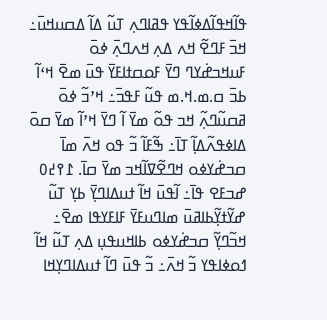ߟߊ߬ߞߟߊ߬ߡߦߊ߬ߟߌ ߟߥߊߣߍ߲ ߠߎ߬ ߡߊ߬ ߡߛߎߞߎ߫߸ ߞߏ߫ ߓߣߐ߬ ߞߍ ߡߍ߲ ߞߍߣߍ߲߫ ߦߋ߫ ߓߎߞߏߝ߭ߌߣ ߣߌ߫ ߓߋߛߙߊߓߌ߫ ߟߎ߫ ߘߐ߫ ߞߵߊ߬ ߕߏ߫ ߛ.ߘ.ߞ.ߘ ߟߎ߬ ߓߟߏ߫߸ ߞߴߏ߬ ߦߋ߫ ߥߛߎ߬ߣߍ߲߬ ߞߏ ߟߋ߬ ߘߌ߫ ߊ߬ ߣߌ߫ ߞߴߊ߬ ߘߌ߫ ߛߋ߫ ߡߊߦߟߍ߬ߡߊ߲߬ ߠߊ߫߸ ߒ߬ߓߊ߬ ߏ߬ ߟߋ ߞߍ߫ ߘߊ߫ ߛߏߝ߭ߌߦߋ ߞߣߐ߬ߜߊ߬ߞߏ ߘߌ߫ ߛߊ߫. ߁߉߄߀ ߝߏߓߐ ߟߊ߫߸ ߊ߬ߟߎ߫ ߞߊ߬ ߙߎߡߊߣߌ߲߫ ߕߌ߲ ߠߎ߬ ߝߌ߬ߙߌ߲߬ߕߊߥߎ߫ ߘߊߣߎߓߌ߫ ߓߊߓߌߟߊ ߘߐ߫߸ ߞߏ߬ߣߌ߲߬ ߛߏߝ߭ߌߦߋ ߕߊߞߎߟߎ߲ ߡߍ߲ ߠߎ߬ ߞߊ߬ ߗߋߦߊߟߌ ߏ߬ ߞߍ߫߸ ߏ߬ ߟߎ߫ ߣߊ߬ ߙߎߡߊߣߌ߲ߞߊ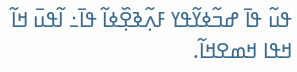ߟߎ߬ ߟߊ߫ ߝߏ߬ߦߌ߬ߟߌ ߓߍ߲߬ߢߐ߲߰ߦߊ߬ ߟߊ߫߸ ߊ߬ߟߎ߫ ߞߊ߬ ߞߟߊ ߞߘߐߞߊ߬.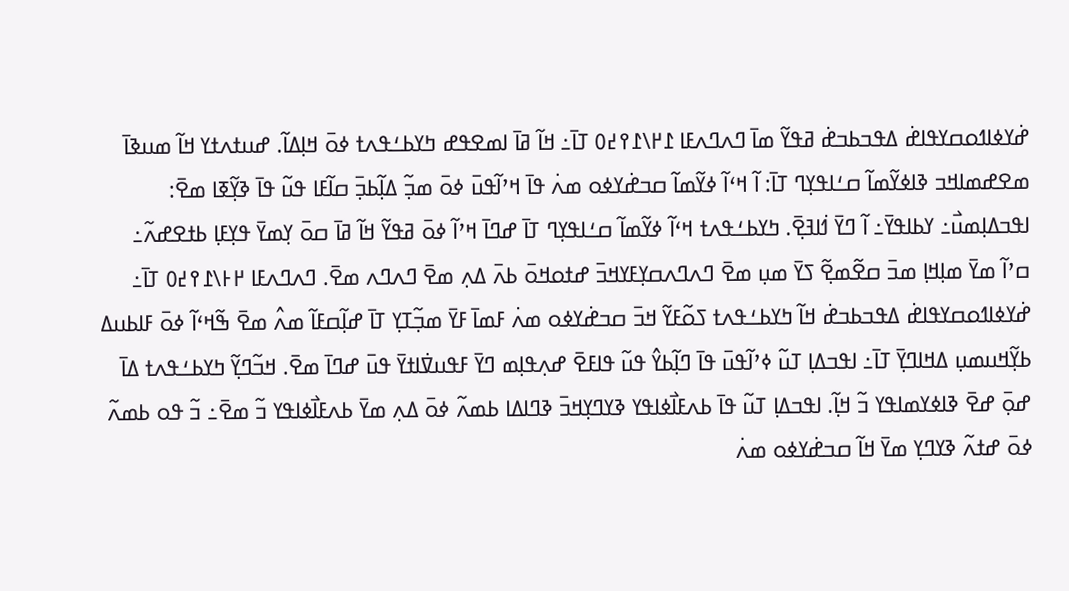ߝ߭ߌߦߊߗߋߛߌߟߊߝ߭ ߡߟߏߕߏߝ߭ ߥߟߌ߬ ߘߊ߫ ߣߍߣߍߓߊ ߁߂\߁߉߄߀ ߠߊ߫߸ ߞߊ߬ ߥߊ߫ ߊߘߐߟߝ ߤߌߕߑߟߍߙ ߦߋ߫ ߞߊ߲ߡߊ߬. ߝߎߙߍߙߌ ߞߊ߬ ߘߎߢߊ߫ ߘߐߝߘߊߞߏ ߢߊߦߌ߬ߘߊ߬ ߛߑߊߟߌ߲ߣ ߠߊ߫: ߊ߬ ߞߵߊ߬ ߦߌ߬ߘߊ߬ ߛߏߝ߭ߌߦߋ ߘߍ߭ ߟߊ߫ ߞߴߊ߬ߟߎ߫ ߦߋ߫ ߘߏ߲߬ ߡߊ߲߬ߕߏ߲߫ ߛߊ߬ߓߊ ߟߎ߬ ߟߊ߫ ߢߌ߲߬ߧߊ ߘߐ߫: ߊߟߏߡߊ߲ߘߎ߯߸ ߌߕߊߟߌ߫߸ ߊ߬ ߣߌ߫ ߗ߭ߊߔߐ߲߫. ߤߌߕߑߟߍߙ ߞߵߊ߬ ߦߌ߬ߘߊ߬ ߛߑߊߟߌ߲ߣ ߠߊ߫ ߝߣߊ߫ ߞߴߊ߬ ߦߋ߫ ߥߟߌ߬ ߞߊ߬ ߥߊ߫ ߛߋ߫ ߌ߲ߘߌ߫ ߟߌ߲ߓߊ߲ ߕߙߐߝߍ߬߸ ߛߴߊ߬ ߘߌ߫ ߘߊ߲ߞߊ߲ ߘߏ߫ ߛߐ߬ߘߐ߲߬ ߖߌ߫ ߘߎ߲ ߘߐ߫ ߣߍߣߍߛߌ߲ߓߌߞߏ߫ ߝߙߋߞߋ߫ ߕߍ߫ ߡߍ߲ ߘߐ߫ ߣߍߣߍ ߘߐ߫. ߣߍߣߍߓߊ ߂߅\߁߉߄߀ ߠߊ߫߸ ߝ߭ߌߦߊߗߋߛߌߟߊߝ߭ ߡߟߏߕߏߝ߭ ߞߊ߬ ߤߌߕߑߟߍߙ ߖߋ߬ߓߌ߬ ߞߏ߫ ߛߏߝ߭ߌߦߋ ߘߍ߭ ߓߘߊ߫ ߓߌ߫ ߘߏ߲߬ߠߌ߲ ߠߊ߫ ߝߊ߲߬ߛߓߊ߬ ߘߍ߮ ߘߐ߫ ߒ߬ߞߵߊ߬ ߦߋ߫ ߓߊߕߎߡ ߕߌ߲߬ߞߎߘߎ߲ ߡߞߊߣߌ߲߫ ߠߊ߫߸ ߊߟߏߡߊ߲ ߠߎ߬ ߦߴߊ߬ߟߎ߫ ߟߊ߫ ߣߊ߲߬ߕߌ߮ ߟߎ߬ ߟߊߓߐ߫ ߝߍ߲ߟߊ߲ߘ ߣߌ߫ ߓߟߎߜ߭ߊߙߌ߫ ߟߎ߫ ߝߣߊ߫ ߘߐ߫. ߞߏ߬ߣߌ߲߬ ߤߌߕߑߟߍߙ ߡߊ߫ ߝߋ߲߫ ߝߐ߫ ߢߊߦߌߘߊߟߌ ߏ߬ ߞߊ߲߬. ߊߟߏߡߊ߲ ߠߎ߬ ߟߊ߫ ߕߍߓߊ߯ߦߊߟߌ ߢߌߣߌ߲ߞߏ߫ ߢߣߊߡߊ ߕߘߍ߬ ߦߋ߫ ߡߍ߲ ߘߌ߫ ߕߍߓߊ߯ߦߊߟߌ ߏ߬ ߘߐ߫߸ ߏ߬ ߟߋ ߕߘߍ߬ ߦߋ߫ ߝߙߍ߬ ߢߌߣߌ߲ ߘߌ߫ ߞߊ߬ ߛߏߝ߭ߌߦߋ ߘߍ߭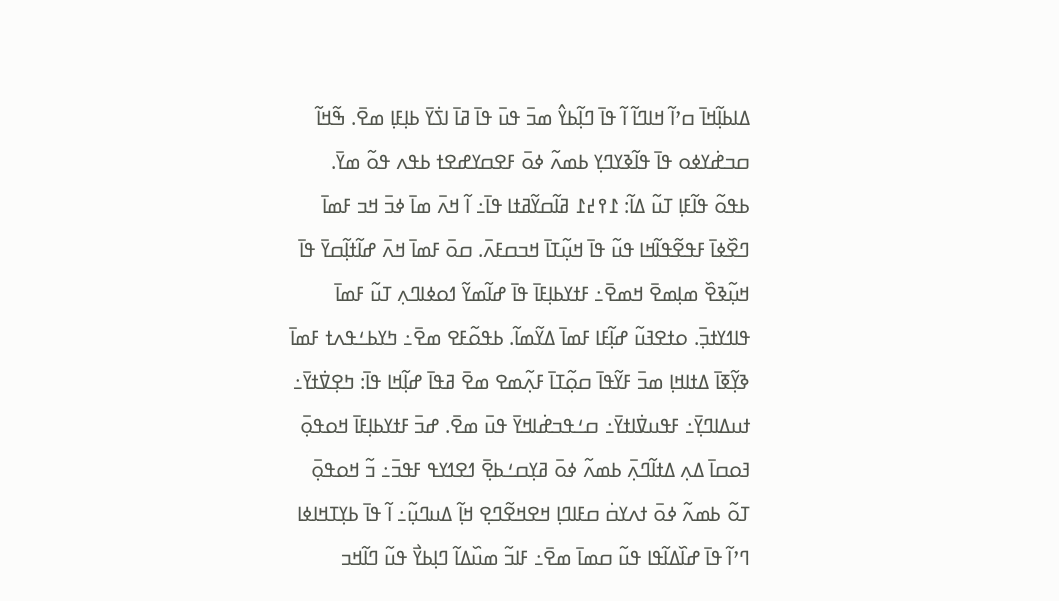ߡߊߕߊ߲߬ߞߊ߫ ߛߴߊ߬ ߞߊߣߊ߬ ߊ߬ ߟߊ߫ ߣߊ߲߬ߕߌ߮ ߘߏ߫ ߟߎ߫ ߟߊ߫ ߥߊ߫ ߊߖ߭ߌ߫ ߕߊ߲ߓߊ߲ ߘߐ߫. ߒ߬ߞߊ߬ ߛߏߝ߭ߌߦߋ ߟߊ߫ ߟߊ߬ߢߌߣߌ߲ ߕߘߍ߬ ߦߋ߫ ߓߐߛߌߝߐߙ ߕߟߍ ߟߋ߬ ߘߌ߫.
ߕߟߋ߬ ߟߊ߬ߓߊ߲ ߠߎ߬ ߡߊ߬: ߁߉߄߁ ߥߊ߬ߛߌ߬ߥߙߊ ߟߊ߫߸ ߊ߬ ߞߍ߫ ߘߊ߫ ߦߏ߫ ߞߏ ߓߘߊ߫ ߣߐ߰ߦߊ߫ ߓߟߐ߬ߟߊ߬ߞߊ ߟߎ߬ ߟߊ߫ ߞߎ߲߬ߠߊ߫ ߞߏߛߓߍ߫. ߛߋ߫ ߓߘߊ߫ ߞߍ߫ ߝߊ߬ߙߊ߲߬ߛߌ߫ ߟߊ߫ ߞߎ߲߬ߢߐ߰ ߘߊ߲ߘߐ߫ ߞߘߐ߫߸ ߓߙߌߕߊ߲ߓߊ߫ ߟߊ߫ ߝߊ߬ߘߌ߬ ߗߋߦߊߣߍ߲ ߠߎ߬ ߓߘߊ߫ ߟߊߗߌߙߏ߲߫. ߋߙߐߔߎ߬ ߝߊ߲߬ߓߊ ߓߘߊ߫ ߡߌ߬ߘߊ߬. ߕߟߋ߬ߓߐ ߘߐ߫߸ ߤߌߕߑߟߍߙ ߓߘߊ߫ ߢߌ߲߬ߧߊ߫ ߡߙߊߞߊ߲ ߘߏ߫ ߓߌ߬ߟߊ߫ ߛߋ߲߬ߠߊ߫ ߓߍ߲߬ߘߐ ߘߐ߫ ߥߟߊ߫ ߝߊ߲߬ߞߊ ߟߊ߫: ߤߐ߲ߜ߭ߙߌ߫߸ ߙߎߡߊߣߌ߲߫߸ ߓߟߎߜ߭ߊߙߌ߫߸ ߛߑߟߏߝ߭ߊߞߌ߫ ߟߎ߫ ߘߐ߫. ߝߏ߫ ߓߙߌߕߊ߲ߓߊ߫ ߞߋߟߋ߲߫ ߔߋߛߊ߫ ߡߍ߲ ߡߙߊ߬ߣߍ߲߫ ߕߘߍ߬ ߦߋ߫ ߥߌ߲ߛߑߕߐ߲߫ ߗߐߗߌߟ ߓߟߏ߫߸ ߏ߬ ߞߋߟߋ߲߫ ߠߋ߬ ߕߘߍ߬ ߦߋ߫ ߙߍߌߛ߭ ߛߓߊߣߊ߲ ߞߐߞߐ߬ߣߐ߲ ߞߊ߲߬ ߡߎߣߎ߲߬߸ ߊ߬ ߟߊ߫ ߕߌ߲ߠߞߊߦߊ ߣߴߊ߬ ߟߊ߫ ߝߊ߰ߡߊ߬ߟߊ ߟߎ߬ ߛߘߊ߫ ߘߐ߫߸ ߓߊߏ߬ ߘߎ߰ߡߊ߬ ߣߊ߲ߕߌ߯ ߟߎ߬ ߣߊ߬ߞߏ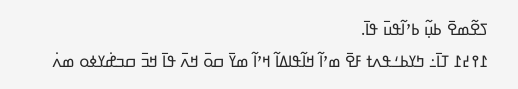ߖߐ߬ߘߐ߫ ߕߎ߲߬ ߕߴߊ߬ߟߎ߫ ߟߊ߫.
߁߉߄߁ ߠߊ߫߸ ߤߌߕߑߟߍߙ ߓߐ߫ ߘߴߊ߬ ߞߊ߬ߟߊߡߊ߬ ߞߴߊ߬ ߘߌ߫ ߛߋ߫ ߞߍ߫ ߟߊ߫ ߞߏ߫ ߛߏߝ߭ߌߦߋ ߘߍ߭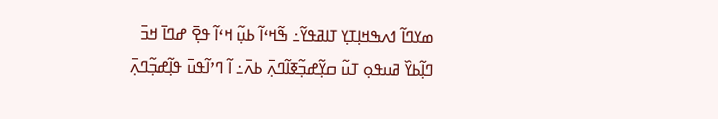ߘߌߣߊ߬ ߗߍߒߞߊ߲ߠߌ߲ ߠߊߥߟߌ߬߸ ߒ߬ߞߵߊ߬ ߕߎ߲߬ ߞߵߊ߬ ߟߐ߲߫ ߝߣߊ߫ ߞߏ߫ ߣߊ߲߬ߕߌ߰ ߥߎߟߋ߲ ߠߎ߬ ߛߌ߲߬ߝߏ߲߬ߧߊ߬ߣߍ߲߫ ߕߍ߫߸ ߊ߬ ߣߴߊ߬ߟߎ߫ ߟߊ߲߬ߝߏ߲߬ߣߍ߲߫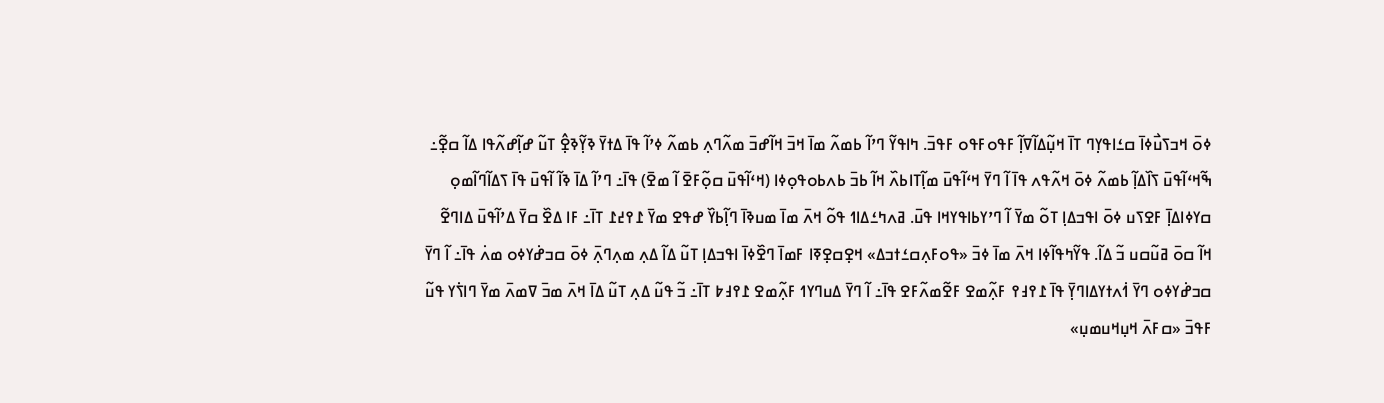ߦߋ߫ ߞߏߖߎ߯ߦߊ߫ ߛߑߊߟߌ߲ߣ ߠߊ߫ ߞߎ߲߬ߡߊ߬ߜߊ߲߬ ߓߟߋߓߟߋ ߓߟߏ߫. ߤߊߟߌ߬ ߣߴߊ߬ ߕߘߍ߬ ߘߊ߫ ߞߏ߫ ߞߊ߬ߝߏ߫ ߘߍ߬ߣߍ߲ ߕߘߍ߬ ߦߴߊ߬ ߟߊ߫ ߡߙߌ߫ ߢߌ߲߬ߢߐ߲߮ ߠߎ߬ ߝߊ߲߬ߝߍ߬ߟߊ ߡߊ߬ ߛߐ߲߬߸ ߒ߬ߞߵߊ߬ߟߎ߫ ߖߊ߰ߡߊ߲߬ ߕߘߍ߬ ߦߋ߫ ߞߍ߬ߟߍ ߟߊ߫ ߊ߬ ߣߌ߫ ߞߵߊ߬ߟߎ߫ ߘߊ߲߬ߠߊߕߍ߰ ߞߊ߬ ߕߏ߫ ߕߍߕߋߟߋ߲ߦߊ (ߞߵߊ߬ߟߎ߫ ߛߋ߲߬ߓߐ߫ ߊ߬ ߘߐ߫) ߟߊ߫߸ ߣߴߊ߬ ߡߊ߫ ߢߊ߬ ߊ߬ߟߎ߫ ߟߊ߫ ߖߡߊ߬ߣߊ߬ߘߋ߲ ߛߌߦߊߡߊ߲߫ ߓߐߖߎ ߦߋ߫ ߊߟߏߡߊ߲ ߠߋ߬ ߘߌ߫ ߊ߬ ߣߴߌߕߊߟߌߞߊ ߟߎ߫. ߥߍߤߑߡߊߗ ߟߋ߬ ߞߍ߫ ߘߊ߫ ߘߎߢߊ߫ ߣߊ߲߬ߕߌ߰ ߝߟߐ ߘߌ߫ ߁߉߄߁ ߠߊ߫߸ ߓߊ ߡߐ߰ ߛߌ߫ ߡߴߊ߬ߟߎ߫ ߡߊߣߐ߬ ߞߊ߬ ߛߋ߫ ߥߎ߬ߛߎ ߏ߬ ߡߊ߬. ߟߌ߬ߤߟߊ߬ߦߊ ߞߍ߫ ߘߊ߫ ߦߏ߫ «ߟߋߓߍ߲ߛߑߙߏߡ» ߞߐ߲ߛߐ߲ߧߊ ߓߘߊ߫ ߣߐ߰ߦߊ߫ ߊߟߏߡߊ߲ ߠߎ߬ ߡߊ߬ ߡߍ߲ ߘߍ߲ߣߍ߲߫ ߦߋ߫ ߛߏߝ߭ߌߦߋ ߘߍ߭ ߟߊ߫߸ ߊ߬ ߣߌ߫ ߛߏߝ߭ߌߦߋ ߣߌ߫ ߗ߭ߍߙߌߡߊߣߌ߲߫ ߟߊ߫ ߁߉߃߉ ߓߍ߲߬ߘߐ ߓߐ߬ߘߍ߬ߓߐ ߟߊ߫߸ ߊ߬ ߣߌ߫ ߡߎߣߌߗ ߓߍ߲߬ߘߐ ߁߉߃߈ ߠߊ߫߸ ߏ߬ ߟߎ߬ ߡߍ߲ ߠߎ߬ ߡߊ߫ ߞߍ߫ ߘߏ߫ ߜߘߍ߫ ߘߌ߫ ߣߊߖ߭ߌ ߟߎ߬ ߓߟߏ߫ «ߛߓߍ߫ ߞߎ߲ߞߎߘߎ߲»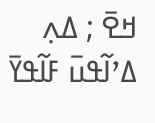ߞߐ߫ ; ߡߍ߲ ߡߴߊ߬ߟߎ߫ ߓߊ߬ߟߌ߫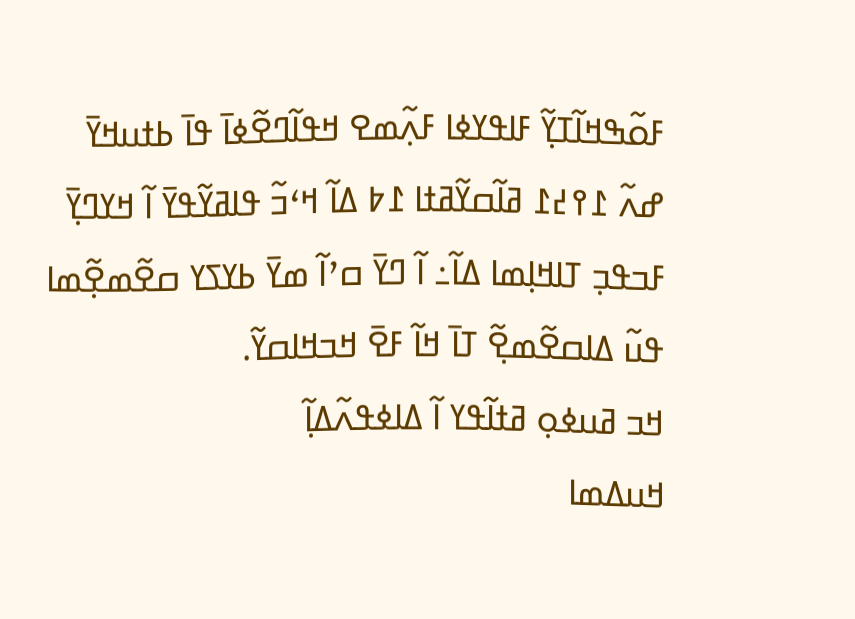ߓߋ߬ߒߞߊ߬ߠߌ߲߬ ߓߊߟߌߦߊ ߓߍ߲߬ߘߐ ߞߟߊ߬ߣߐ߬ߦߊ߫ ߟߊ߫ ߕߙߎߞߌ߫ ߝߍ߬ ߁߉߄߁ ߥߊ߬ߛߌ߬ߥߙߊ ߁߈ ߡߊ߬ ߞߵߏ߬ ߟߊߥߌ߬ߟߌ߫ ߊ߬ ߞߌߣߌ߲߫ ߓߏߟߏ߲ ߠߊߞߊ߲ߘߊ ߡߊ߬߸ ߊ߬ ߣߌ߫ ߛߴߊ߬ ߘߌ߫ ߕߌߖߌ ߛߐ߬ߘߐ߲߬ߘߊ ߟߎ߬ ߡߊߛߐ߬ߘߐ߲߬ ߠߊ߫ ߞߊ߬ ߓߐ߫ ߞߏߞߊߛߌ߬.
ߞߏ ߥߎߦߋ߲ ߥߙߊ߬ߟߌ ߊ߬ ߡߊߦߟߍ߬ߡߊ߲߬
ߞߎߡߘߊ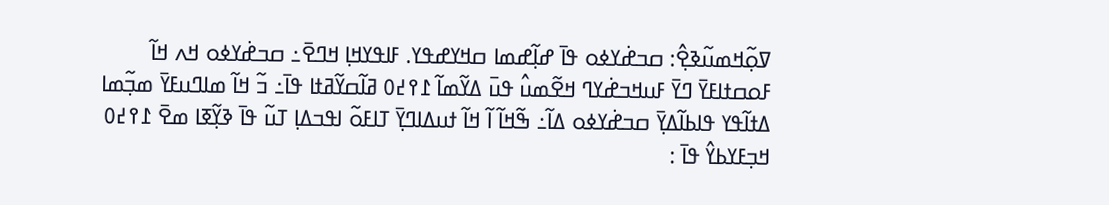ߜߋ߲߬ߞߘߎ߬ߢߐ߲߮: ߛߏߝ߭ߌߦߋ ߟߊ߫ ߝߊ߲߬ߝߘߊ ߛߞߌߝߟߌ. ߓߊߟߌߞߊ߲ ߞߣߐ߫߸ ߛߏߝ߭ߌߦߋ ߞߍ ߞߊ߬ ߓߋߛߙߊߓߌ߫ ߣߌ߫ ߓߎߞߏߝ߭ߌߣ ߞߐ߬ߘߎ߮ ߟߎ߫ ߡߌ߬ߘߊ߬ ߁߉߄߀ ߥߊ߬ߛߌ߬ߥߙߊ ߟߊ߫߸ ߏ߬ ߞߊ߬ ߘߊߣߎߓߌ߫ ߘߏ߲߬ߘߊ ߡߙߊ߬ߟߌ ߟߊߕߊ߬ߡߌ߲߫ ߛߏߝ߭ߌߦߋ ߡߊ߬߸ ߒ߬ߞߊ߬ ߊ߬ ߞߊ߬ ߙߎߡߊߣߌ߲߫ ߠߊߓߋ߬ ߊߟߏߡߊ߲ ߠߎ߬ ߟߊ߫ ߢߌ߲߬ߧߊ ߘߐ߫ ߁߉߄߀ ߞߏ߲ߓߌߕߌ߮ ߟߊ߫ :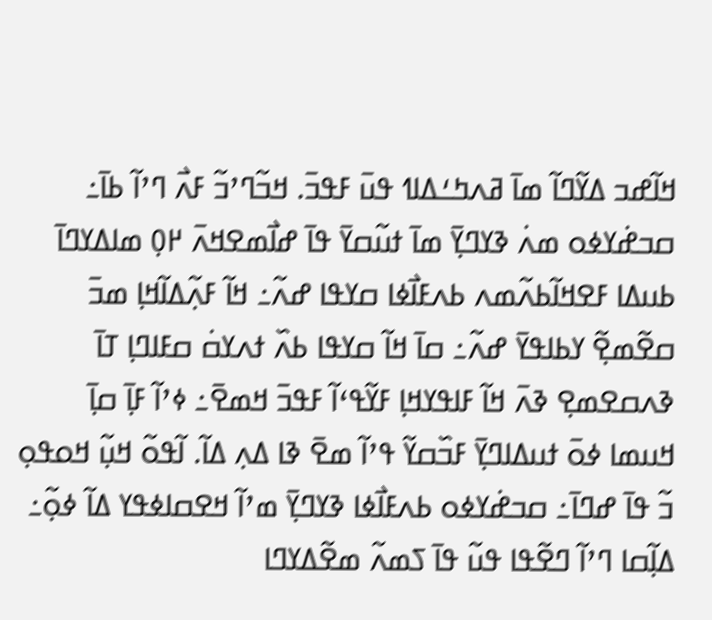ߞߊ߬ߝߏ ߡߌ߬ߣߊ߬ ߘߊ߫ ߥߍߤߑߡߊߗ ߟߎ߫ ߓߟߏ߫. ߞߏ߬ߣߴߏ߬ ߓߍ߯ ߣߴߊ߬ ߕߊ߫߸ ߛߏߝ߭ߌߦߋ ߘߍ߭ ߢߌߣߌ߲߫ ߘߊ߫ ߙߎ߬ߛߌ߫ ߟߊ߫ ߝߊ߯ߘߐߞߍ߫ ߂߀߲ ߘߊߡߌߣߊ߫ ߕߎߡߊ ߓߐߞߊ߬ߕߍ߬ߘߍ ߕߍߓߊ߯ߦߊ ߛߌߟߊ ߝߍ߬߸ ߞߊ߬ ߓߍ߲߬ߡߊ߬ߞߊ߲ ߘߏ߫ ߛߐ߬ߘߐ߲߬ ߌߕߊߟߌ߫ ߝߍ߬߸ ߛߊ߫ ߞߊ߬ ߛߌߟߊ ߕߍ߰ ߙߍߌߛ߭ ߛߓߊߣߊ߲ ߠߊ߫ ߢߍߛߐߘߐ߲ ߢߍ߫ ߞߊ߬ ߓߊߟߌߞߊ߲ ߓߌ߬ߟߵߊ߬ ߓߟߏ߫ ߞߘߐ߫߸ ߦߴߊ߬ ߓߊ߲߫ ߛߊ߲߫ ߞߎߘߊ ߦߋ߫ ߙߎߡߊߣߌ߲߫ ߓߏ߰ߛߌ߬ ߟߴߊ߬ ߘߐ߫ ߢߊ ߡߍ߲ ߡߊ߬. ߊ߬ߟߋ߬ ߞߎ߲߬ ߞߋߟߋ߲ ߏ߬ ߟߊ߫ ߝߣߊ߫߸ ߛߏߝ߭ߌߦߋ ߕߍߓߊ߯ߦߊ ߢߌߣߌ߲߫ ߘߴߊ߬ ߞߐߛߊߦߟߌ ߡߊ߬ ߦߋ߲߬߸ ߡߊ߲߬ߛߊ ߣߴߊ߬ ߣߐ߬ߟߊ ߟߎ߬ ߟߊ߫ ߖߘߍ߬ ߘߐ߬ߡߌߣߊ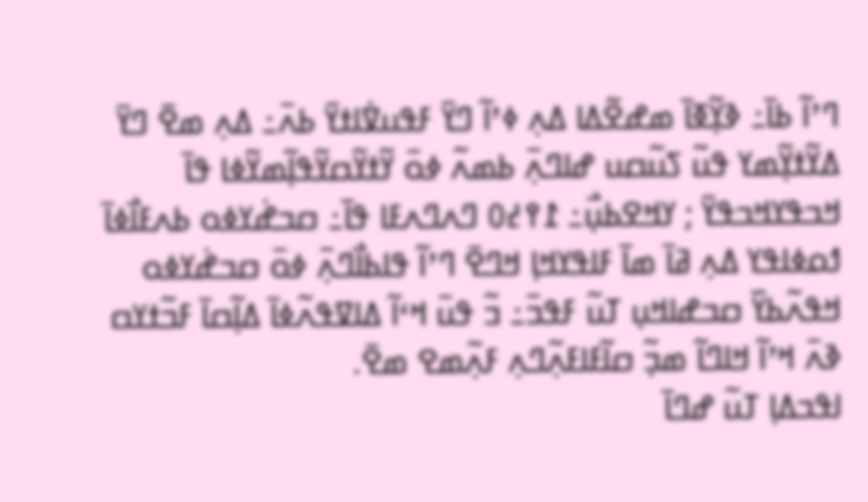ߣߴߊ߬ ߕߊ߫߸ ߢߌ߲߬ߧߊ߫ ߘߝߐ߬ߡߊ ߡߍ߲ ߦߴߊ߬ ߣߌ߫ ߓߟߎߜ߭ߊߙߌ߫ ߕߍ߫߸ ߡߍ߲ ߘߐ߫ ߣߌ߫ ߡߌ߬ߙߌ߲߬ߘߌ ߟߎ߬ ߖߎ߬ߛߎ ߝߊߣߍ߲߫ ߕߘߍ߬ ߦߋ߫ ߌ߬ߙߌ߬ߛߌ߬ߟߊ߲߬ߘߌ߬ߦߊ ߟߊ߫ ߞߏߟߌߞߏߟߌ߫ ; ߌߞߐߕߎ߲߯߸ ߁߉߄߀ ߣߍߣߍߓߊ ߟߊ߫߸ ߛߏߝ߭ߌߦߋ ߕߍߓߊ߯ߦߊ߫ ߗߋߦߊߟߌ ߡߍ߲ ߥߊ߫ ߘߊ߫ ߓߊߟߌߞߊ߲ ߞߣߐ߫ ߣߴߊ߬ ߟߊߕߊ߯ߣߍ߲߫ ߦߋ߫ ߛߏߝ߭ߌߦߋ ߞߟߍ߬ߕߌ߰ ߛߏߝߊߞߎ߲ ߠߎ߬ ߓߟߏ߫߸ ߏ߬ ߟߎ߫ ߞߵߊ߬ ߡߊߜߟߍ߬ߦߊ߫ ߡߊ߲߬ߛߊ߫ ߓߏ߬ߙߌߛ ߢߍ߫ ߞߴߊ߬ ߞߊߣߊ߬ ߘߏ߲߬ ߛߊ߬ߓߊߓߍ߲߬ߣߍ߲ ߓߍ߲߬ߘߐ ߘߐ߫.
ߊߟߏߡߊ߲ ߠߎ߬ ߝߣߊ߫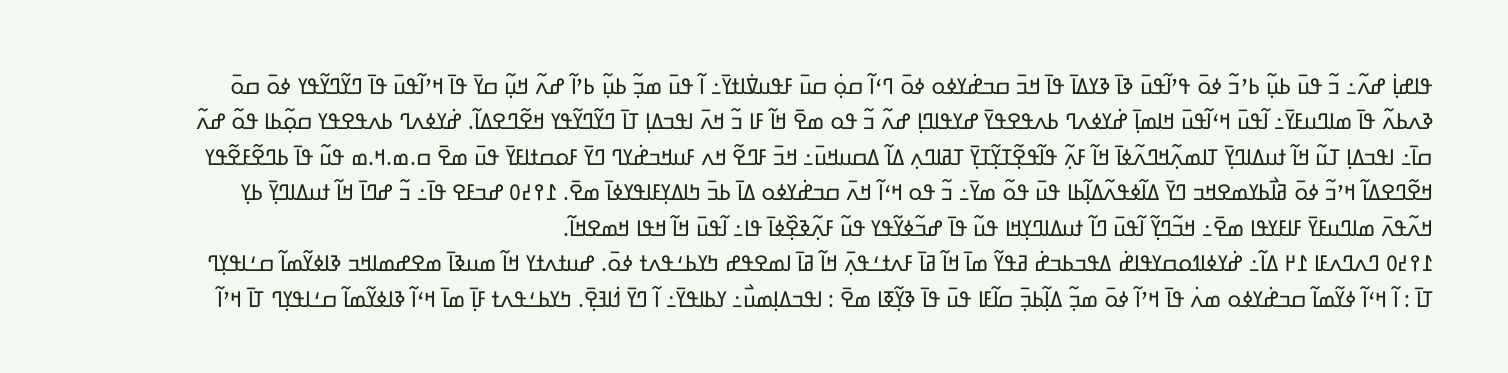ߟߊߝߊ߲߭ ߝߍ߬߸ ߏ߬ ߟߎ߫ ߕߎ߲߬ ߕߴߏ߬ ߦߋ߫ ߟߴߊ߬ߟߎ߫ ߢߊ߫ ߢߌߡߊ߫ ߟߊ߫ ߞߏ߫ ߛߏߝ߭ߌߦߋ ߦߋ߫ ߣߵߊ߬ ߛߋ߲߭ ߛߎ߫ ߓߟߎߜ߭ߊߙߌ߫߸ ߊ߬ ߟߎ߫ ߘߏ߲߬ ߕߎ߲߬ ߕߴߊ߬ ߝߍ߬ ߞߎ߲߬ ߛߌ߫ ߟߊ߫ ߞߴߊ߬ߟߎ߫ ߟߊ߫ ߣߌ߬ߣߌ߬ߟߌ ߦߋ߫ ߛߋ߫ ߢߍߕߍ߬ ߟߊ߫ ߘߊߣߎߓߌ߫߸ ߊ߬ߟߎ߫ ߞߵߊ߬ߟߎ߫ ߞߊߘߊ߲߫ ߝ߭ߌߦߍߣ ߕߍߟߐߟߌ߫ ߝߌߟߊߣߊ߲ ߝߍ߬ ߏ߬ ߟߋ ߘߐ߫ ߞߊ߬ ߓߊ ߏ߬ ߞߍ߫ ߊߟߏߡߊ߲ ߠߊ߫ ߣߌ߬ߣߌ߬ߟߌ ߞߐ߬ߣߐߡߊ߬. ߝ߭ߌߦߍߣ ߕߍߟߐߟߌ ߛߋ߲߬ߕߊ ߟߋ߬ ߝߍ߬ ߛߊ߫߸ ߊߟߏߡߊ߲ ߠߎ߬ ߞߊ߬ ߙߎߡߊߣߌ߲߫ ߠߊߘߍ߲߬ߞߣߍ߬ߦߊ߫ ߞߊ߬ ߓߍ߲߬ ߟߊ߬ߟߐ߲߬ߠߌ߲߬ߠߌ߲߫ ߠߥߊߣߍ߲ ߡߊ߬ ߡߛߎߞߎ߫߸ ߞߏ߫ ߓߣߐ߬ ߞߍ ߓߎߞߏߝ߭ߌߣ ߣߌ߫ ߓߋߛߙߊߓߌ߫ ߟߎ߫ ߘߐ߫ ߛ.ߘ.ߞ.ߘ ߟߎ߬ ߟߊ߫ ߕߣߐ߬ߓߐ߬ߟߌ ߞߐ߬ߣߐߡߊ߬ ߞߴߏ߬ ߦߋ߫ ߥߊ߯ߕߌߘߐߞߏ ߣߌ߫ ߡߊ߬ߦߟߍ߬ߡߊ߲߬ߕߊ ߟߎ߫ ߟߋ߬ ߘߌ߫߸ ߏ߬ ߟߋ ߞߵߊ߬ ߞߍ߫ ߛߏߝ߭ߌߦߋ ߡߊ߫ ߕߏ߫ ߤߊߡߌ߲ߓߊߟߌߦߊ߫ ߘߐ߫. ߁߉߄߀ ߝߏߓߐ ߟߊ߫߸ ߏ߬ ߝߣߊ߫ ߞߊ߬ ߙߎߡߊߣߌ߲߫ ߕߌ߲ ߞߍ߬ߟߍ߫ ߘߊߣߎߓߌ߫ ߓߊߓߌߟߊ ߘߐ߫߸ ߞߏ߬ߣߌ߲߬ ߊ߬ߟߎ߫ ߣߊ߬ ߙߎߡߊߣߌ߲ߞߊ ߟߎ߬ ߟߊ߫ ߝߏ߬ߦߌ߬ߟߌ ߟߎ߬ ߓߍ߲߬ߢߐ߲߰ߦߊ߫ ߟߊ߸ ߊ߬ߟߎ߫ ߞߊ߬ ߞߟߊ ߞߘߐߞߊ߬.
߁߉߄߀ ߣߍߣߍߓߊ ߁߂ ߡߊ߬߸ ߝ߭ߌߦߊߗߋߛߌߟߊߝ߭ ߡߟߏߕߏߝ߭ ߥߟߌ߬ ߘߊ߫ ߞߊ߬ ߥߊ߫ ߓߍߙߑߟߍ߲߫ ߞߊ߬ ߥߊ߫ ߊߘߐߟߝ ߤߌߕߑߟߍߙ ߦߋ߫. ߝߎߙߍߙߌ ߞߊ߬ ߘߎߢߊ߫ ߘߐߝߘߊߞߏ ߢߊߦߌ߬ߘߊ߬ ߛߑߊߟߌ߲ߣ ߠߊ߫ : ߊ߬ ߞߵߊ߬ ߦߌ߬ߘߊ߬ ߛߏߝ߭ߌߦߋ ߘߍ߭ ߟߊ߫ ߞߴߊ߬ ߦߋ߫ ߘߏ߲߬ ߡߊ߲߬ߕߏ߲߫ ߛߊ߬ߓߊ ߟߎ߫ ߟߊ߫ ߢߌ߲߬ߧߊ ߘߐ߫ : ߊߟߏߡߊ߲ߘߎ߯߸ ߌߕߊߟߌ߫߸ ߊ߬ ߣߌ߫ ߗ߭ߊߔߐ߲߫. ߤߌߕߑߟߍߙ ߓߊ߲߫ ߘߊ߫ ߞߵߊ߬ ߢߊߦߌ߬ߘߊ߬ ߛߑߊߟߌ߲ߣ ߠߊ߫ ߞߴߊ߬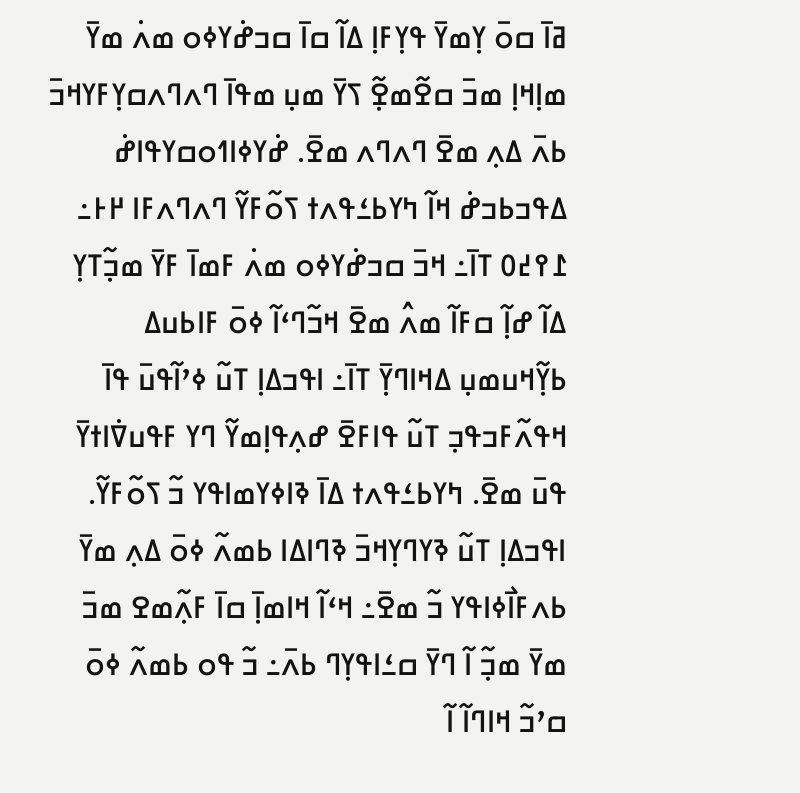ߥߊ߫ ߛߋ߫ ߌ߲ߘߌ߫ ߟߌ߲ߓߊ߲ ߡߊ߬ ߛߊ߫ ߛߏߝ߭ߌߦߋ ߘߍ߭ ߘߌ߫ ߘߊ߲ߞߊ߲ ߘߏ߫ ߛߐ߬ߘߐ߲߬ ߖߌ߫ ߘߎ߲ ߘߟߊ߫ ߣߍߣߍߛߌ߲ߓߌߞߏ߫ ߕߍ߫ ߡߍ߲ ߘߐ߫ ߣߍߣߍ ߘߐ߫. ߝ߭ߌߦߊߗߋߛߌߟߊߝ߭ ߡߟߏߕߏߝ߭ ߞߊ߬ ߤߌߕߑߟߍߙ ߖߋ߬ߓߌ߬ ߣߍߣߍߓߊ ߂߅߸ ߁߉߄߀ ߠߊ߫߸ ߞߏ߫ ߛߏߝ߭ߌߦߋ ߘߍ߭ ߓߘߊ߫ ߓߌ߫ ߘߏ߲߬ߠߌ߲ ߡߊ߬ ߝߊ߲߬ ߛߓߊ߬ ߘߍ߮ ߘߐ߫ ߞߏ߬ߣߵߊ߬ ߦߋ߫ ߓߊߕߎߡ ߕߌ߲߬ߞߎߘߎ߲ ߡߞߊߣߌ߲߫ ߠߊ߫߸ ߊߟߏߡߊ߲ ߠߎ߬ ߦߴߊ߬ߟߎ߫ ߟߊ߫ ߞߟߍ߬ߓߏߟߏ߲ ߠߎ߬ ߟߊߓߐ߫ ߝߍ߲ߟߊ߲ߘߌ߬ ߣߌ ߓߟߎߜ߭ߊߙߌ߫ ߟߎ߫ ߘߐ߫. ߤߌߕߑߟߍߙ ߡߊ߫ ߢߊߦߌߘߊߟߌ ߏ߬ ߖߋ߬ߓߌ߬. ߊߟߏߡߊ߲ ߠߎ߬ ߢߌߣߌ߲ߞߏ߫ ߢߣߊߡߊ ߕߘߍ߬ ߦߋ߫ ߡߍ߲ ߘߌ߫ ߕߍߓߊ߯ߦߊߟߌ ߏ߬ ߘߐ߫߸ ߞߵߊ߬ ߞߊߘߊ߲߫ ߛߊ߫ ߓߍ߲߬ߘߐ ߘߏ߫ ߘߌ߫ ߘߏ߲߬ ߊ߬ ߣߌ߫ ߛߑߊߟߌ߲ߣ ߕߍ߫߸ ߏ߬ ߟߋ ߕߘߍ߬ ߦߋ߫ ߛߴߏ߬ ߞߊߣߊ߬ ߊ߬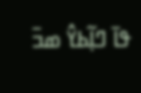ߟߊ߫ ߣߊ߲߬ߕߌ߮ ߘߏ߫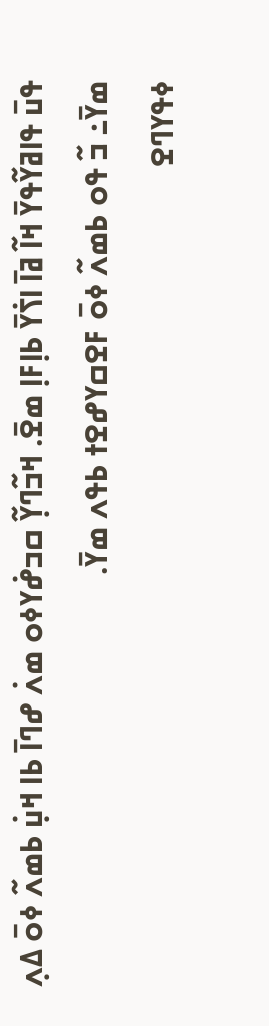ߟߎ߫ ߟߊߥߌ߬ߟߌ߫ ߞߊ߬ ߥߊ߫ ߊߖ߭ߌ߫ ߕߊ߲ߓߊ߲ ߘߐ߫. ߞߏ߬ߣߌ߲߬ ߛߏߝ߭ߌߦߋ ߘߍ߭ ߝߣߊ߫ ߕߊ ߞߎ߲߭ ߕߘߍ߬ ߦߋ߫ ߡߍ߲ ߘߌ߫߸ ߏ߬ ߟߋ ߕߘߍ߬ ߦߋ߫ ߓߐߛߌߝߐߙ ߕߟߍ ߘߌ߫.
ߦߟߌߣߐ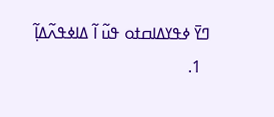ߣߌ߫ ߦߟߌߡߊߛߙߋ ߟߎ߬ ߊ߬ ߡߊߦߟߍ߬ߡߊ߲߬
  1.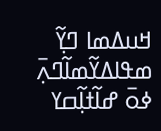ߞߎߡߘߊ ߣߌ߲߬ ߘߟߊߡߌ߬ߘߊ߬ߣߍ߲߫ ߦߋ߫ ߝߊ߬ߙߊ߲߬ߛߌ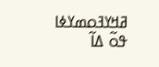ߥߞߌߔߋߘߌߦߊ ߟߋ߬ ߡߊ߬